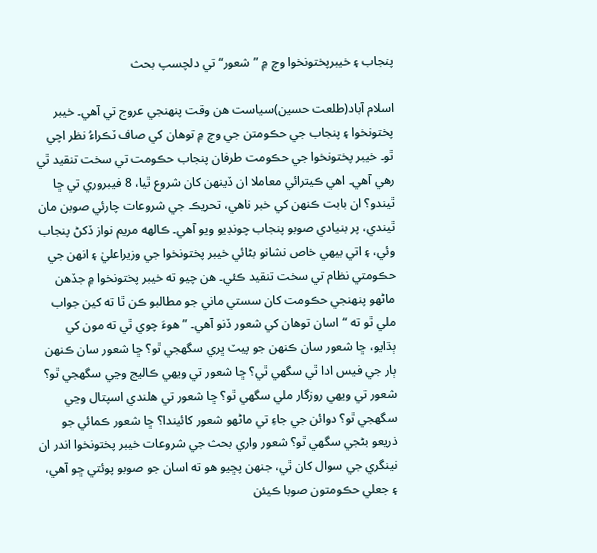پنجاب ۽ خيبرپختونخوا وچ ۾ ”شعور“ تي دلچسپ بحث

اسلام آباد(طلعت حسين)سياست هن وقت پنهنجي عروج تي آهي۔ خيبر پختونخوا ۽ پنجاب جي حڪومتن جي وچ ۾ توهان کي صاف ٽڪراءُ نظر اچي ٿو۔ خيبر پختونخوا جي حڪومت طرفان پنجاب حڪومت تي سخت تنقيد ٿي رهي آهي۔ اهي ڪيترائي معاملا ان ڏينهن کان شروع ٿيا، 8 فيبروري تي ڇا ٿيندو؟ ان بابت ڪنهن کي خبر ناهي، تحريڪ جي شروعات چارئي صوبن مان ٿيندي، پر بنيادي صوبو پنجاب چونڊيو ويو آهي۔ ڪالهه مريم نواز ڏکڻ پنجاب وئي، ۽ اتي بيهي خاص نشانو بڻائي خيبر پختونخوا جي وزيراعليٰ ۽ انهن جي حڪومتي نظام تي سخت تنقيد ڪئي۔ هن چيو ته خيبر پختونخوا ۾ جڏهن ماڻهو پنهنجي حڪومت کان سستي ماني جو مطالبو ڪن ٿا ته کين جواب ملي ٿو ته “اسان توهان کي شعور ڏنو آهي۔ ”هوءَ چوي ٿي ته مون کي ٻڌايو، ڇا شعور سان ڪنهن جو پيٽ ڀري سگهجي ٿو؟ ڇا شعور سان ڪنهن ٻار جي فيس ادا ٿي سگهي ٿي؟ ڇا شعور تي ويهي ڪاليج وڃي سگهجي ٿو؟ شعور تي ويهي روزگار ملي سگهي ٿو؟ ڇا شعور تي هلندي اسپتال وڃي سگهجي ٿو؟ دوائن جي جاءِ تي ماڻهو شعور کائيندا؟ ڇا شعور ڪمائي جو ذريعو بڻجي سگهي ٿو؟ شعور واري بحث جي شروعات خيبر پختونخوا اندر ان نينگري جي سوال کان ٿي، جنهن پڇيو هو ته اسان جو صوبو پوئتي ڇو آهي، ۽ جعلي حڪومتون صوبا ڪيئن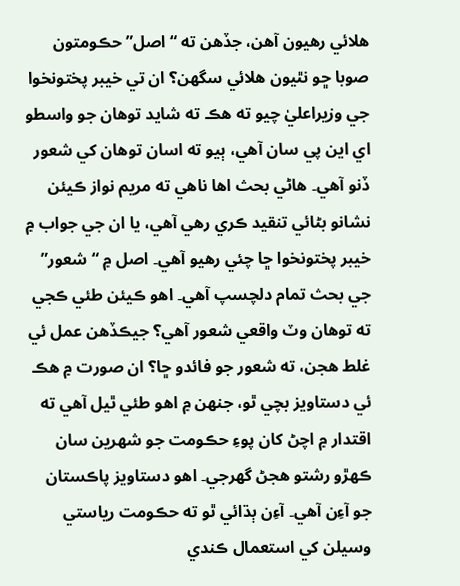هلائي رهيون آهن، جڏهن ته “اصل” حڪومتون صوبا ڇو نٿيون هلائي سگهن؟ ان تي خيبر پختونخوا جي وزيراعليٰ چيو ته هڪ ته شايد توهان جو واسطو اي اين پي سان آهي، ٻيو ته اسان توهان کي شعور ڏنو آهي۔ هاڻي بحث اها ناهي ته مريم نواز ڪيئن نشانو بڻائي تنقيد ڪري رهي آهي، يا ان جي جواب ۾ خيبر پختونخوا ڇا چئي رهيو آهي۔ اصل ۾ “شعور” جي بحث تمام دلچسپ آهي۔ اهو ڪيئن طئي ڪجي ته توهان وٽ واقعي شعور آهي؟ جيڪڏهن عمل ئي غلط هجن، ته شعور جو فائدو ڇا؟ ان صورت ۾ هڪ ئي دستاويز بچي ٿو، جنهن ۾ اهو طئي ٿيل آهي ته اقتدار ۾ اچڻ کان پوءِ حڪومت جو شهرين سان ڪهڙو رشتو هجڻ گهرجي۔ اهو دستاويز پاڪستان جو آءِن آهي۔ آءِن ٻڌائي ٿو ته حڪومت رياستي وسيلن کي استعمال ڪندي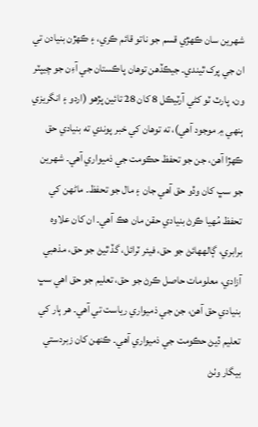شهرين سان ڪهڙي قسم جو ناتو قائم ڪري، ۽ ڪهڙن بنيادن تي ان جي پرک ٿيندي۔ جيڪڏهن توهان پاڪستان جي آءِن جو چيپٽر ون، پارٽ ٽو کڻي آرٽيڪل 8 کان 28 تائين پڙهو (اردو ۽ انگريزي ٻنهي ۾ موجود آهي)، ته توهان کي خبر پوندي ته بنيادي حق ڪهڙا آهن، جن جو تحفظ حڪومت جي ذميواري آهي۔ شهرين جو سڀ کان وڏو حق آهي جان ۽ مال جو تحفظ۔ ماڻهن کي تحفظ مُهيا ڪرڻ بنيادي حقن مان هڪ آهي۔ ان کان علاوه برابري، ڳالههائڻ جو حق، فيئر ٽرائل، گڏ ٿيڻ جو حق، مذهبي آزادي، معلومات حاصل ڪرڻ جو حق، تعليم جو حق اهي سڀ بنيادي حق آهن، جن جي ذميواري رياست تي آهي۔ هر ٻار کي تعليم ڏيڻ حڪومت جي ذميواري آهي۔ ڪنهن کان زبردستي بيگار وٺڻ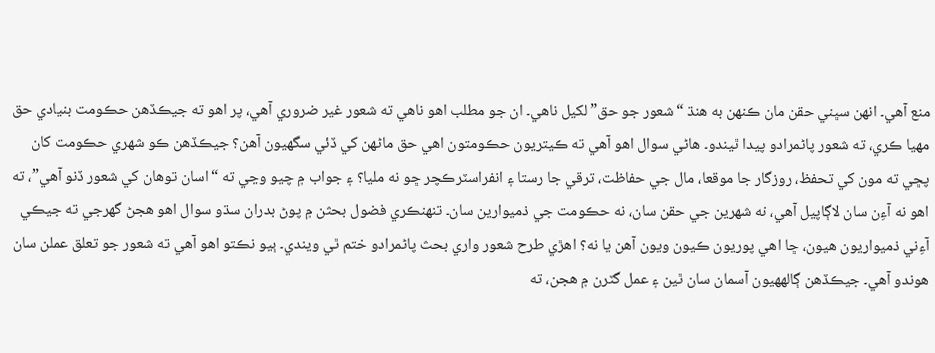منع آهي۔ انهن سڀني حقن مان ڪنهن به هنڌ “شعور جو حق” لکيل ناهي۔ ان جو مطلب اهو ناهي ته شعور غير ضروري آهي، پر اهو ته جيڪڏهن حڪومت بنيادي حق مهيا ڪري، ته شعور پاڻمرادو پيدا ٿيندو۔ هاڻي سوال اهو آهي ته ڪيتريون حڪومتون اهي حق ماڻهن کي ڏئي سگهيون آهن؟ جيڪڏهن ڪو شهري حڪومت کان پڇي ته مون کي تحفظ، روزگار جا موقعا، مال جي حفاظت، ترقي جا رستا ۽ انفراسٽرڪچر ڇو نه مليا؟ ۽ جواب ۾ چيو وڃي ته “اسان توهان کي شعور ڏنو آهي”، ته اهو نه آءِن سان لاڳاپيل آهي، نه شهرين جي حقن سان، نه حڪومت جي ذميوارين سان۔ تنهنڪري فضول بحثن ۾ پوڻ بدران سڌو سوال اهو هجڻ گهرجي ته جيڪي آءِني ذميواريون هيون، ڇا اهي پوريون ڪيون ويون آهن يا نه؟ اهڙي طرح شعور واري بحث پاڻمرادو ختم ٿي ويندي۔ ٻيو نڪتو اهو آهي ته شعور جو تعلق عملن سان هوندو آهي۔ جيڪڏهن ڳالههيون آسمان سان ٿين ۽ عمل گٽرن ۾ هجن، ته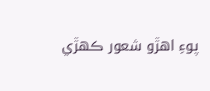پوءِ اهڙو شعور ڪهڙي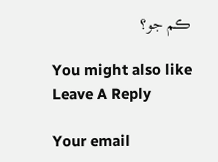ڪم جو؟

You might also like
Leave A Reply

Your email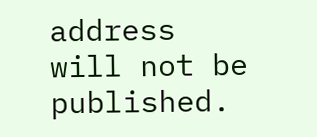address will not be published.